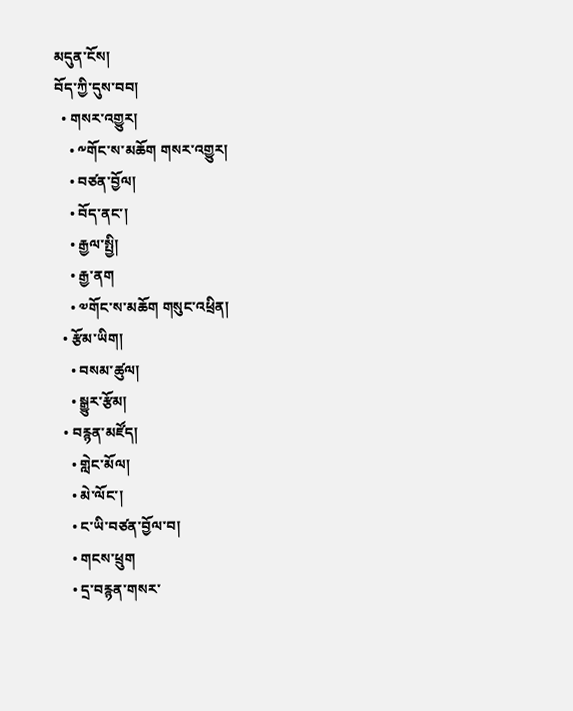མདུན་ངོས།
བོད་ཀྱི་དུས་བབ།
  • གསར་འགྱུར།
    • ༸གོང་ས་མཆོག གསར་འགྱུར།
    • བཙན་བྱོལ།
    • བོད་ནང་།
    • རྒྱལ་སྤྱི།
    • རྒྱ་ནག
    • ༧གོང་ས་མཆོག གསུང་འཕྲིན།
  • རྩོམ་ཡིག།
    • བསམ་ཚུལ།
    • སྒྱུར་རྩོམ།
  • བརྙན་མཛོད།
    • གླེང་མོལ།
    • མེ་ལོང་།
    • ང་ཡི་བཙན་བྱོལ་བ།
    • གངས་ཕྲུག
    • དྲ་བརྙན་གསར་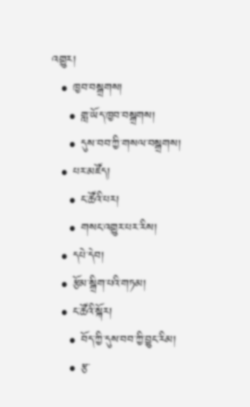འགྱུར།
  • ཁྱབ་བསྒྲགས།
    • གླ་ཡོད་ཁྱབ་བསྒྲགས།
    • དུས་བབ་ཀྱི་གསལ་བསྒྲགས།
  • པར་མཛོད།
    • ང་ཚོའི་པར།
    • གསང་འགྱུར་པར་རིས།
  • དཔེ་དེབ།
  • རྩོམ་སྒྲིག་པའི་གཏམ།
  • ང་ཚོའི་སྐོར།
    • བོད་ཀྱི་དུས་བབ་ཀྱི་བྱུང་རིམ།
    • རྩ་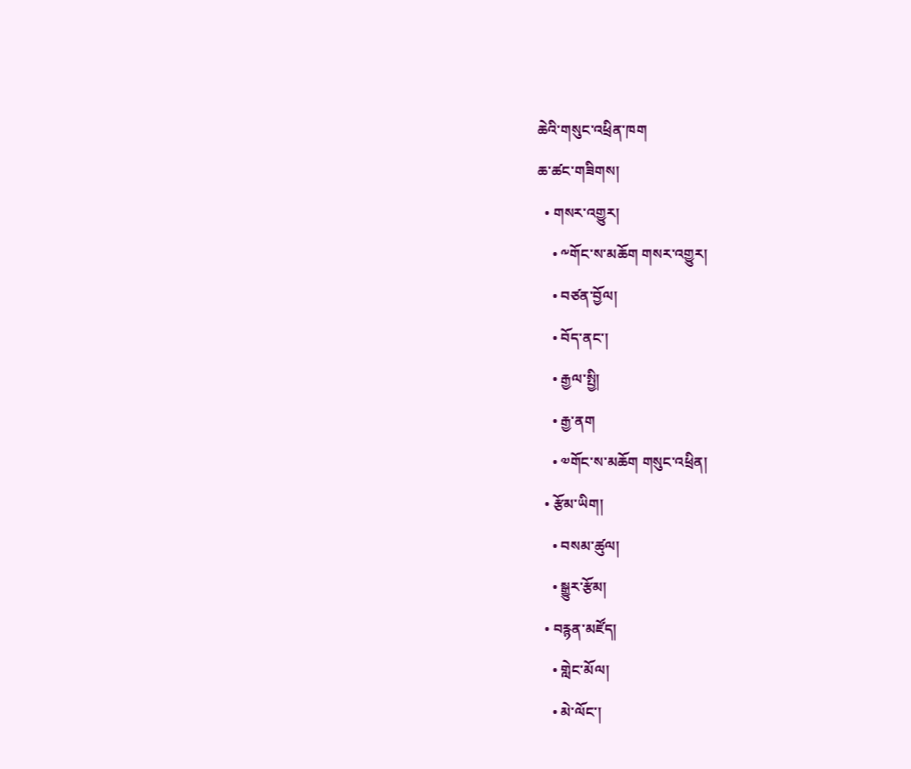ཆེའི་གསུང་འཕྲིན་ཁག
ཆ་ཚང་གཟིགས།
  • གསར་འགྱུར།
    • ༸གོང་ས་མཆོག གསར་འགྱུར།
    • བཙན་བྱོལ།
    • བོད་ནང་།
    • རྒྱལ་སྤྱི།
    • རྒྱ་ནག
    • ༧གོང་ས་མཆོག གསུང་འཕྲིན།
  • རྩོམ་ཡིག།
    • བསམ་ཚུལ།
    • སྒྱུར་རྩོམ།
  • བརྙན་མཛོད།
    • གླེང་མོལ།
    • མེ་ལོང་།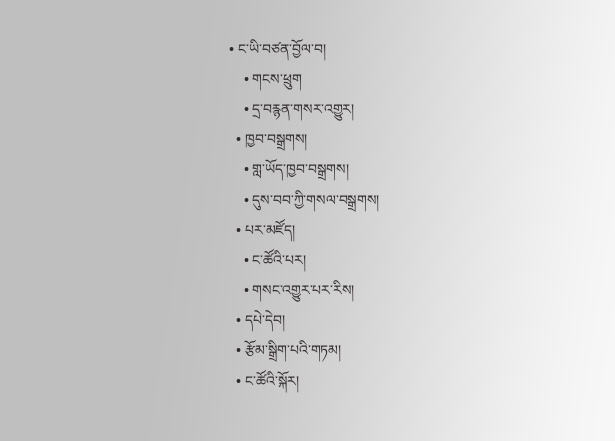• ང་ཡི་བཙན་བྱོལ་བ།
    • གངས་ཕྲུག
    • དྲ་བརྙན་གསར་འགྱུར།
  • ཁྱབ་བསྒྲགས།
    • གླ་ཡོད་ཁྱབ་བསྒྲགས།
    • དུས་བབ་ཀྱི་གསལ་བསྒྲགས།
  • པར་མཛོད།
    • ང་ཚོའི་པར།
    • གསང་འགྱུར་པར་རིས།
  • དཔེ་དེབ།
  • རྩོམ་སྒྲིག་པའི་གཏམ།
  • ང་ཚོའི་སྐོར།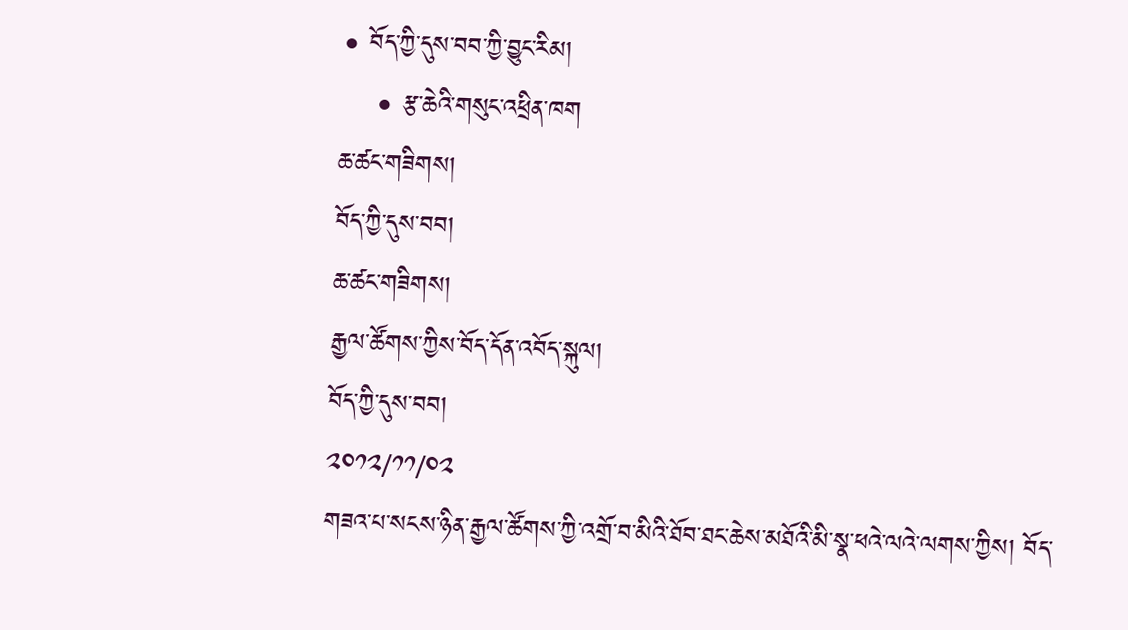• བོད་ཀྱི་དུས་བབ་ཀྱི་བྱུང་རིམ།
    • རྩ་ཆེའི་གསུང་འཕྲིན་ཁག
ཆ་ཚང་གཟིགས།
བོད་ཀྱི་དུས་བབ།
ཆ་ཚང་གཟིགས།
རྒྱལ་ཚོགས་ཀྱིས་བོད་དོན་འབོད་སྐུལ།
བོད་ཀྱི་དུས་བབ།
༢༠༡༢/༡༡/༠༢
གཟའ་པ་སངས་ཉིན་རྒྱལ་ཚོགས་ཀྱི་འགྲོ་བ་མིའི་ཐོབ་ཐང་ཆེས་མཐོའི་མི་སྣ་ཕའེ་ལའེ་ལགས་ཀྱིས། བོད་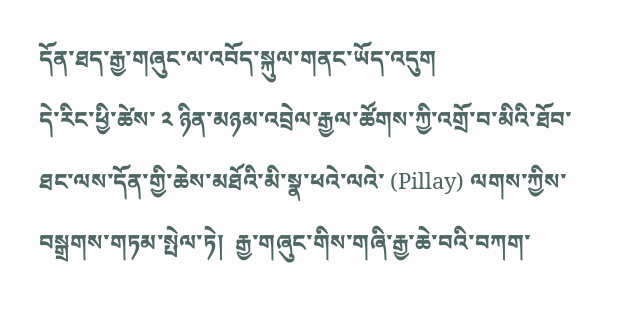དོན་ཐད་རྒྱ་གཞུང་ལ་འབོད་སྐུལ་གནང་ཡོད་འདུག
དེ་རིང་ཕྱི་ཚེས་ ༢ ཉིན་མཉམ་འབྲེལ་རྒྱལ་ཚོགས་ཀྱི་འགྲོ་བ་མིའི་ཐོབ་ཐང་ལས་དོན་གྱི་ཆེས་མཐོའི་མི་སྣ་ཕའེ་ལའེ་ (Pillay) ལགས་ཀྱིས་བསྒྲགས་གཏམ་སྤེལ་ཏེ།  རྒྱ་གཞུང་གིས་གཞི་རྒྱ་ཆེ་བའི་བཀག་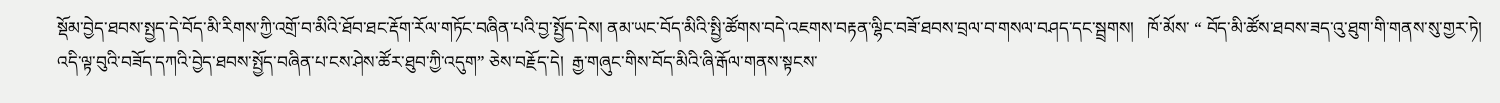སྡོམ་བྱེད་ཐབས་སྤྱད་དེ་བོད་མི་རིགས་ཀྱི་འགྲོ་བ་མིའི་ཐོབ་ཐང་རྡོག་རོལ་གཏོང་བཞིན་པའི་བྱ་སྤྱོད་དེས། ནམ་ཡང་བོད་མིའི་སྤྱི་ཚོགས་བདེ་འཇགས་བརྟན་ལྷིང་བཟོ་ཐབས་བྲལ་བ་གསལ་བཤད་དང་སྦྲགས།   ཁོ་མོས་ “ བོད་མི་ཚོས་ཐབས་ཟད་འུ་ཐུག་གི་གནས་སུ་གྱར་ཏེ།  འདི་ལྟ་བུའི་བཟོད་དཀའི་བྱེད་ཐབས་སྤྱོད་བཞིན་པ་ངས་ཤེས་ཚོར་ཐུབ་ཀྱི་འདུག” ཅེས་བརྗོད་དེ།  རྒྱ་གཞུང་གིས་བོད་མིའི་ཞི་རྒོལ་གནས་སྟངས་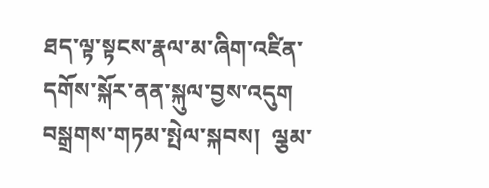ཐད་ལྟ་སྟངས་རྣལ་མ་ཞིག་འཛིན་དགོས་སྐོར་ནན་སྐུལ་བྱས་འདུག
བསྒྲགས་གཏམ་སྤེལ་སྐབས།  ལྕམ་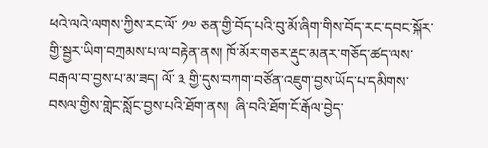ཕའེ་ལའེ་ལགས་ཀྱིས་རང་ལོ་ ༡༧ ཅན་གྱི་བོད་པའི་བུ་མོ་ཞིག་གིས་བོད་རང་དབང་སྐོར་གྱི་སྦྱར་ཡིག་བཀྲམས་པ་ལ་བརྟེན་ནས། ཁོ་མོར་གཅར་རྡུང་མནར་གཅོད་ཚད་ལས་བརྒལ་བ་བྱས་པ་མ་ཟད། ལོ་ ༣ གྱི་དུས་བཀག་བཙོན་འཇུག་བྱས་ཡོད་པ་དམིགས་བསལ་གྱིས་གླེང་སློང་བྱས་པའི་ཐོག་ནས།  ཞི་བའི་ཐོག་ངོ་རྒོལ་བྱེད་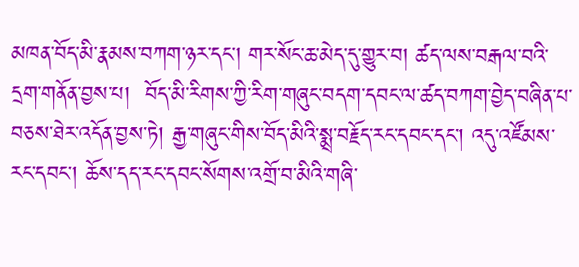མཁན་བོད་མི་རྣམས་བཀག་ཉར་དང་། གར་སོང་ཆ་མེད་དུ་གྱུར་བ། ཚད་ལས་བརྒལ་བའི་དྲག་གནོན་བྱས་པ།  བོད་མི་རིགས་ཀྱི་རིག་གཞུང་བདག་དབང་ལ་ཚད་བཀག་བྱེད་བཞིན་པ་བཅས་ཐེར་འདོན་བྱས་ཏེ། རྒྱ་གཞུང་གིས་བོད་མིའི་སྨྲ་བརྗོད་རང་དབང་དང་། འདུ་འཛོམས་རང་དབང་། ཆོས་དད་རང་དབང་སོགས་འགྲོ་བ་མིའི་གཞི་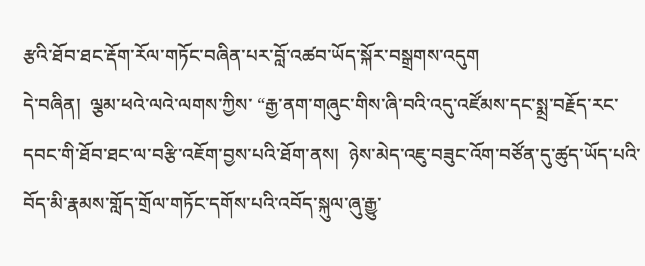རྩའི་ཐོབ་ཐང་རྡོག་རོལ་གཏོང་བཞིན་པར་བློ་འཚབ་ཡོད་སྐོར་བསྒྲགས་འདུག
དེ་བཞིན།  ལྕམ་ཕའེ་ལའེ་ལགས་ཀྱིས་ “རྒྱ་ནག་གཞུང་གིས་ཞི་བའི་འདུ་འཛོམས་དང་སྨྲ་བརྗོད་རང་དབང་གི་ཐོབ་ཐང་ལ་བརྩི་འཇོག་བྱས་པའི་ཐོག་ནས།  ཉེས་མེད་འཇུ་བཟུང་འོག་བཙོན་དུ་ཚུད་ཡོད་པའི་བོད་མི་རྣམས་གློད་གྲོལ་གཏོང་དགོས་པའི་འབོད་སྐུལ་ཞུ་རྒྱུ་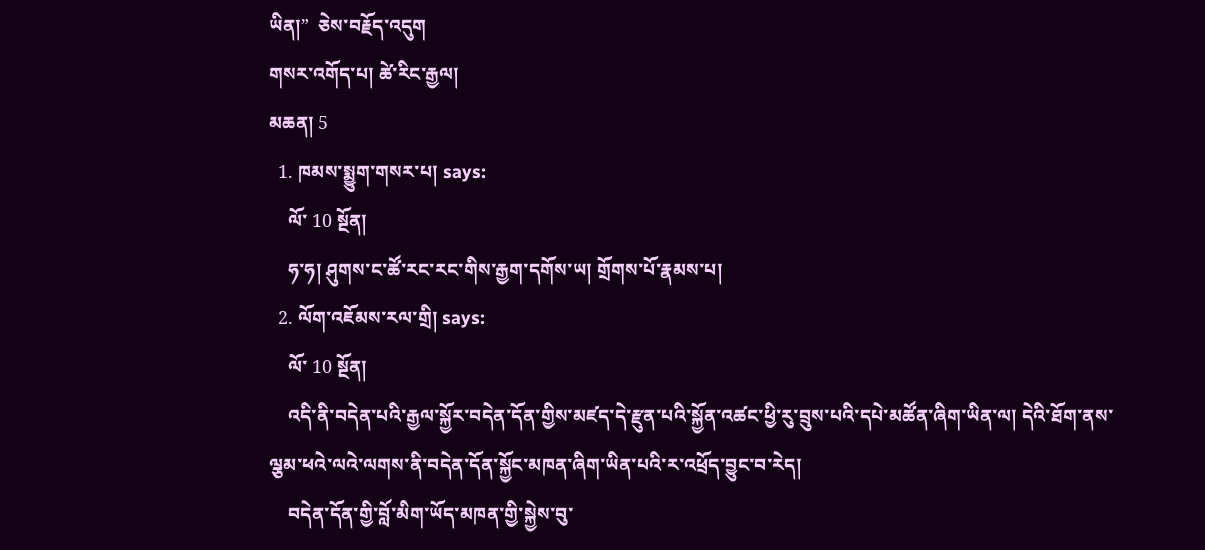ཡིན།”  ཅེས་བརྗོད་འདུག
གསར་འགོད་པ། ཚེ་རིང་རྒྱལ།
མཆན། 5
  1. ཁམས་སྨྱུག་གསར་པ། says:
    ལོ་ 10 སྔོན།
    ཧ་ཧ། ཤུགས་ང་ཚོ་རང་རང་གིས་རྒྱག་དགོས་ཡ། གྲོགས་པོ་རྣམས་པ།
  2. ལོག་འཇོམས་རལ་གྲི། says:
    ལོ་ 10 སྔོན།
    འདི་ནི་བདེན་པའི་རྒྱལ་སྐྱོར་བདེན་དོན་གྱིས་མཛད་དེ་རྫུན་པའི་སྐྱོན་འཚང་ཕྱི་རུ་བྲུས་པའི་དཔེ་མཚོན་ཞིག་ཡིན་ལ། དེའི་ཐོག་ནས་ལྕམ་ཕའེ་ལའེ་ལགས་ནི་བདེན་དོན་སྐྱོང་མཁན་ཞིག་ཡིན་པའི་ར་འཕྲོད་བྱུང་བ་རེད།
    བདེན་དོན་གྱི་བློ་མིག་ཡོད་མཁན་གྱི་སྐྱེས་བུ་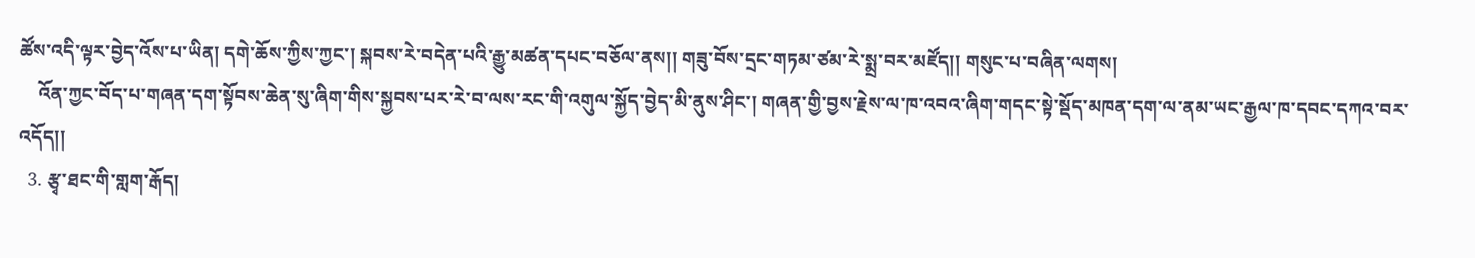ཚོས་འདི་ལྟར་བྱེད་འོས་པ་ཡིན། དགེ་ཆོས་ཀྱིས་ཀྱང་། སྐབས་རེ་བདེན་པའི་རྒྱུ་མཚན་དཔང་བཅོལ་ནས།། གཟུ་བོས་དྲང་གཏམ་ཙམ་རེ་སྨྲ་བར་མཛོད།། གསུང་པ་བཞིན་ལགས།
    འོན་ཀྱང་བོད་པ་གཞན་དག་སྟོབས་ཆེན་སུ་ཞིག་གིས་སྐྱབས་པར་རེ་བ་ལས་རང་གི་འགུལ་སྐྱོད་བྱེད་མི་ནུས་ཤིང་། གཞན་གྱི་བྱས་རྗེས་ལ་ཁ་འབའ་ཞིག་གདང་སྟེ་སྡོད་མཁན་དག་ལ་ནམ་ཡང་རྒྱལ་ཁ་དབང་དཀའ་བར་འདོད།།
  3. རྩྭ་ཐང་གི་གླག་རྒོད།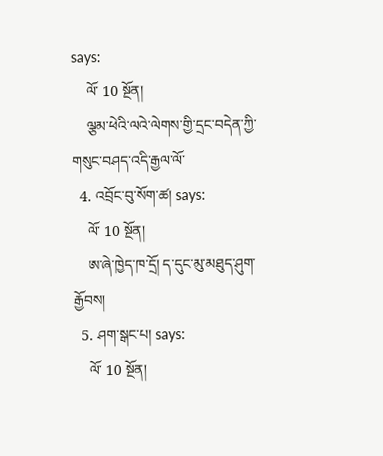says:
    ལོ་ 10 སྔོན།
    ལྕམ་ཕེའི་ལའེ་ལེགས་གྱི་དྲང་བདེན་ཀྱི་གསུང་བཤད་འདི་རྒྱལ་ལོ་
  4. འབྲོང་བུ་སོག་ཚ། says:
    ལོ་ 10 སྔོན།
    ཨ་ཞེ་ཁྱེད་ཁ་དྲོ། ད་དུང་མུ་མཐུད་ཤུག་རྒྱོབས།
  5. ཤག་སྒང་པ། says:
    ལོ་ 10 སྔོན།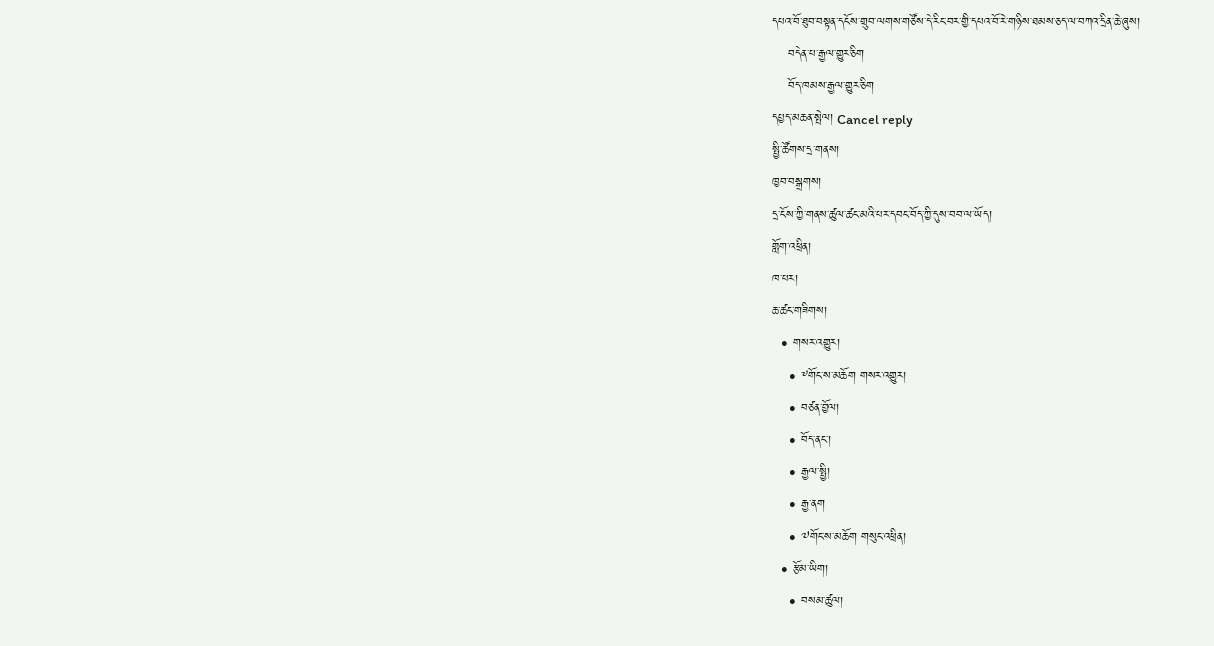དཔའ་བོ་ཐུབ་བསྟན་དངོས་གྲུབ་ལགས་གཙོས་དེ་རིང་བར་གྱི་དཔའ་བོ་རེ་གཉིས་ཐམས་ཅད་ལ་བཀའ་དྲིན་ཆེ་ཞུས།
    བདེན་པ་རྒྱལ་གྱུར་ཅིག
    བོད་ཁམས་རྒྱལ་གྱུར་ཅིག
དཔྱད་མཆན་སྤེལ། Cancel reply
སྤྱི་ཚོགས་དྲ་གནས།
ཁྱབ་བསྒྲགས།
དྲ་ངོས་ཀྱི་གནས་ཚུལ་ཚང་མའི་པར་དབང་བོད་ཀྱི་དུས་བབ་ལ་ཡོད།
གློག་འཕྲིན།
ཁ་པར།
ཆ་ཚང་གཟིགས།
  • གསར་འགྱུར།
    • ༸གོང་ས་མཆོག གསར་འགྱུར།
    • བཙན་བྱོལ།
    • བོད་ནང་།
    • རྒྱལ་སྤྱི།
    • རྒྱ་ནག
    • ༧གོང་ས་མཆོག གསུང་འཕྲིན།
  • རྩོམ་ཡིག།
    • བསམ་ཚུལ།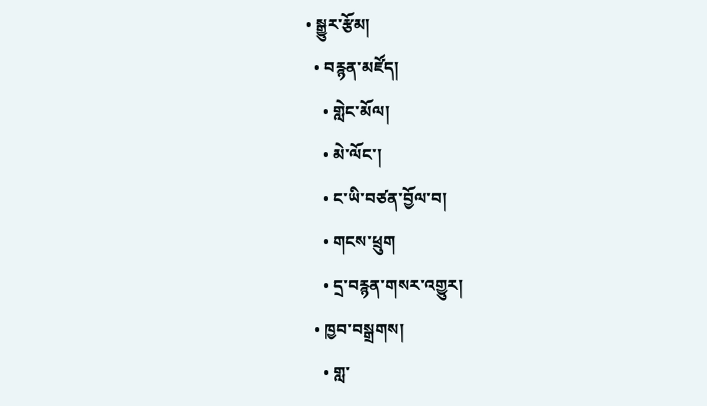• སྒྱུར་རྩོམ།
  • བརྙན་མཛོད།
    • གླེང་མོལ།
    • མེ་ལོང་།
    • ང་ཡི་བཙན་བྱོལ་བ།
    • གངས་ཕྲུག
    • དྲ་བརྙན་གསར་འགྱུར།
  • ཁྱབ་བསྒྲགས།
    • གླ་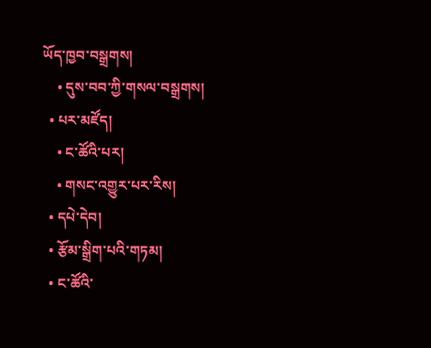ཡོད་ཁྱབ་བསྒྲགས།
    • དུས་བབ་ཀྱི་གསལ་བསྒྲགས།
  • པར་མཛོད།
    • ང་ཚོའི་པར།
    • གསང་འགྱུར་པར་རིས།
  • དཔེ་དེབ།
  • རྩོམ་སྒྲིག་པའི་གཏམ།
  • ང་ཚོའི་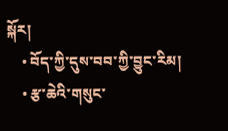སྐོར།
    • བོད་ཀྱི་དུས་བབ་ཀྱི་བྱུང་རིམ།
    • རྩ་ཆེའི་གསུང་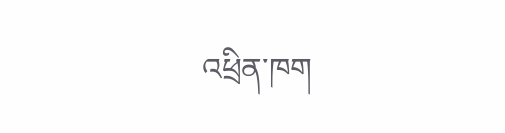འཕྲིན་ཁག